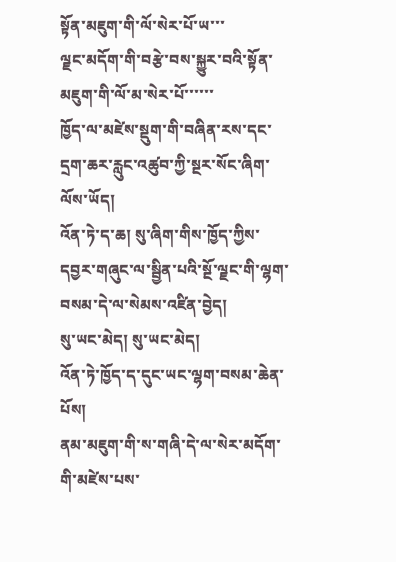སྟོན་མཇུག་གི་ལོ་སེར་པོ་ཡ་་་
ལྗང་མདོག་གི་བརྩེ་བས་སྐྱུར་བའི་སྟོན་མཇུག་གི་ལོ་མ་སེར་པོ་་་་་་
ཁྱོད་ལ་མཛེས་སྡུག་གི་བཞིན་རས་དང་དྲག་ཆར་རླུང་འཚུབ་ཀྱི་སྔར་སོང་ཞིག་ལོས་ཡོད།
འོན་ཏེ་ད་ཆ། སུ་ཞིག་གིས་ཁྱོད་ཀྱིས་དབྱར་གཞུང་ལ་སྦྱིན་པའི་སྔོ་ལྗང་གི་ལྷག་བསམ་དེ་ལ་སེམས་འཛིན་བྱེད།
སུ་ཡང་མེད། སུ་ཡང་མེད།
འོན་ཏེ་ཁྱོད་ད་དུང་ཡང་ལྷག་བསམ་ཆེན་པོས།
ནམ་མཇུག་གི་ས་གཞི་དེ་ལ་སེར་མདོག་གི་མཛེས་པས་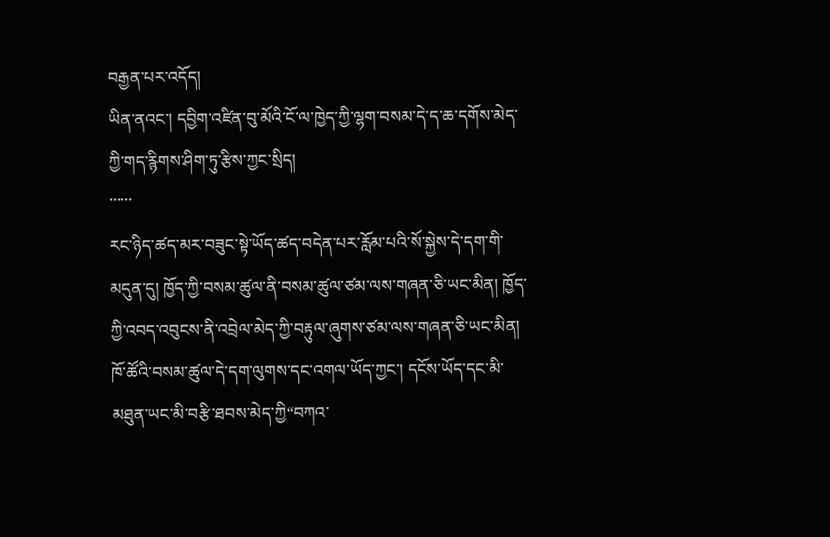བརྒྱན་པར་འདོད།
ཡིན་ནའང་། དབྱིག་འཛིན་བུ་མོའི་ངོ་ལ་ཁྱེད་ཀྱི་ལྷག་བསམ་དེ་ད་ཆ་དགོས་མེད་ཀྱི་གད་རྙིགས་ཤིག་ཏུ་རྩིས་ཀྱང་སྲིད།
་་་་་་
རང་ཉིད་ཚད་མར་བཟུང་སྟེ་ཡོད་ཚད་བདེན་པར་རློམ་པའི་སོ་སྐྱེས་དེ་དག་གི་མདུན་དུ། ཁྱོད་ཀྱི་བསམ་ཚུལ་ནི་བསམ་ཚུལ་ཙམ་ལས་གཞན་ཅི་ཡང་མིན། ཁྱོད་ཀྱི་འབད་འབུངས་ནི་འབྲེལ་མེད་ཀྱི་བརྟུལ་ཞུགས་ཙམ་ལས་གཞན་ཅི་ཡང་མིན། ཁོ་ཚོའི་བསམ་ཚུལ་དེ་དག་ལུགས་དང་འགལ་ཡོད་ཀྱང་། དངོས་ཡོད་དང་མི་མཐུན་ཡང་མི་བརྩི་ཐབས་མེད་ཀྱི“བཀའ་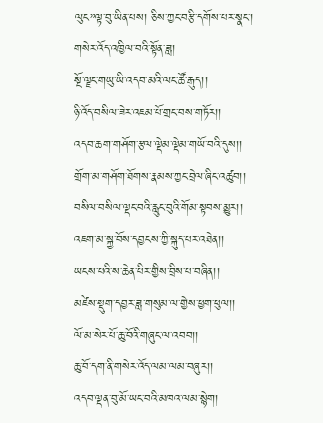ལུང”ལྟ་བུ་ཡིན་པས། ཅིས་ཀྱང་བརྩི་དགོས་པར་སྣང་།
གསེར་འོད་འཁྱིལ་བའི་སྟོན་ཟླ།
སྔོ་ལྗང་གཡུ་ཡི་འདབ་མའི་ལང་ཚོ་རྒུད།།
ཉི་འོད་བསིལ་ཟེར་འཇམ་པོ་གྲང་བས་གཏོར།།
འདབ་ཆག་གཤོག་རྩལ་ལྡེམ་ལྡེམ་གཡོ་བའི་དུས།།
གྲོག་མ་གཤོག་ཐོགས་རྣམས་ཀྱང་བྲེལ་ཞིང་འཚུབ།།
བསིལ་བསིལ་ལྡང་བའི་རླུང་བུའི་གོམ་སྟབས་མྱུར།།
འཇག་མ་སྐྱ་བོས་དབྱངས་ཀྱི་སྐུད་པར་འཐེན།།
ཡངས་པའི་ས་ཆེན་པིར་གྱིས་བྲིས་པ་བཞིན།།
མཛེས་སྡུག་དབྱར་ཟླ་གསུམ་ལ་གྱེས་ཕྱག་ཕུལ།།
ལོ་མ་སེར་པོ་ཆུ་བོའི་གཞུང་ལ་འབབ།།
ཆུ་བོ་དག་ནི་གསེར་འོད་ལམ་ལམ་བཞུར།།
འདབ་ལྡན་བུ་མོ་ཡང་བའི་མཁའ་ལམ་སྙེག།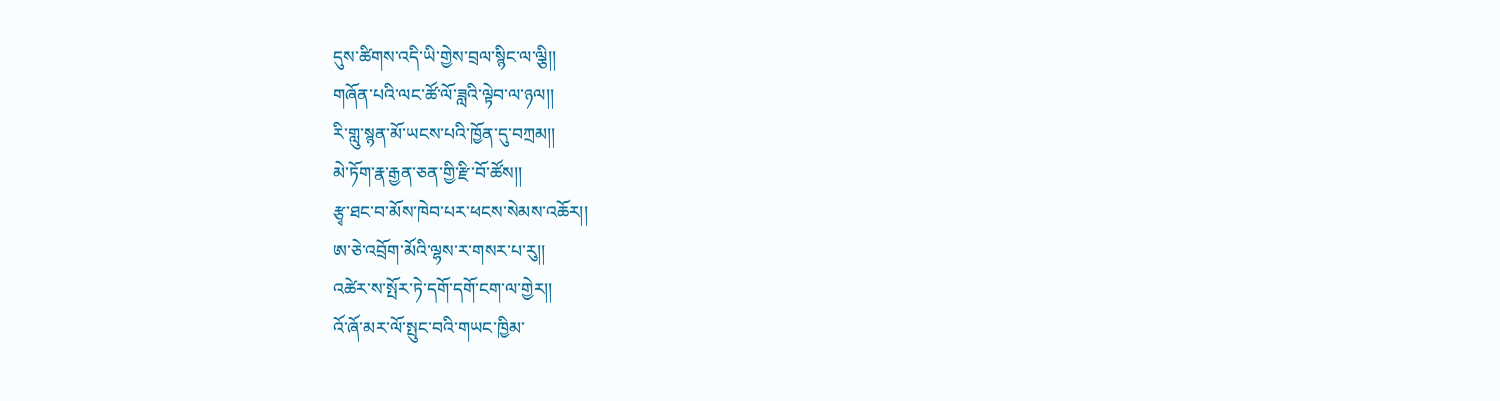དུས་ཚིགས་འདི་ཡི་གྱེས་བྲལ་སྙིང་ལ་ལྕི།།
གཞོན་པའི་ལང་ཚོ་ལོ་ཟླའི་ལྟེབ་ལ་ཉལ།།
རི་གླུ་སྙན་མོ་ཡངས་པའི་ཁྱོན་དུ་བཀྲམ།།
མེ་ཏོག་རྣ་རྒྱན་ཅན་གྱི་རྫི་བོ་ཚོས།།
རྩྭ་ཐང་བ་མོས་ཁེབ་པར་ཕངས་སེམས་འཆོར།།
ཨ་ཅེ་འབྲོག་མོའི་ལྷས་ར་གསར་པ་རུ།།
འཚེར་ས་སྤོར་ཏེ་དགོ་དགོ་ངག་ལ་གྱེར།།
འོ་ཞོ་མར་ལོ་སྤུང་བའི་གཡང་ཁྱིམ་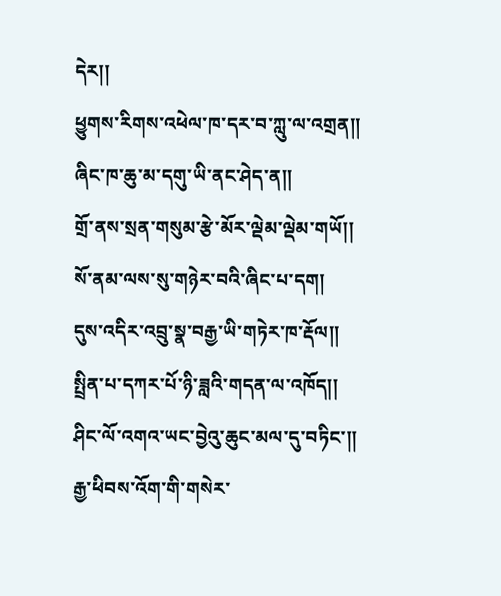དེར།།
ཕྱུགས་རིགས་འཕེལ་ཁ་དར་བ་ཀླུ་ལ་འགྲན།།
ཞིང་ཁ་ཆུ་མ་དགུ་ཡི་ནང་ཤེད་ན།།
གྲོ་ནས་སྲན་གསུམ་རྩེ་མོར་ལྡེམ་ལྡེམ་གཡོ།།
སོ་ནམ་ལས་སུ་གཉེར་བའི་ཞིང་པ་དག།
དུས་འདིར་འབྲུ་སྣ་བརྒྱ་ཡི་གཏེར་ཁ་རྡོལ།།
སྤྲིན་པ་དཀར་པོ་ཉི་ཟླའི་གདན་ལ་འཁོད།།
ཤིང་ལོ་འགའ་ཡང་བྱེའུ་ཆུང་མལ་དུ་བཏིང་།།
རྒྱ་ཕིབས་འོག་གི་གསེར་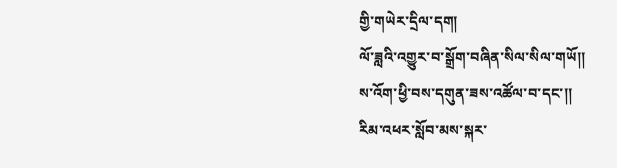གྱི་གཡེར་དྲིལ་དག།
ལོ་ཟླའི་འགྱུར་བ་སྒྲོག་བཞིན་སིལ་སིལ་གཡོ།།
ས་འོག་ཕྱི་བས་དགུན་ཟས་འཚོལ་བ་དང་།།
རིམ་འཕར་སློབ་མས་སྐར་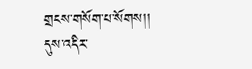གྲངས་གསོག་པ་སོགས།།
དུས་འདིར་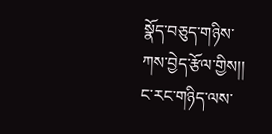སྣོད་བཅུད་གཉིས་ཀས་བྱེད་རྩོལ་གྱིས།།
ང་རང་གཉིད་ལས་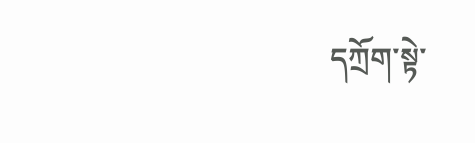དཀྲོག་སྟེ་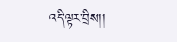འདི་ལྟར་བྲིས།།